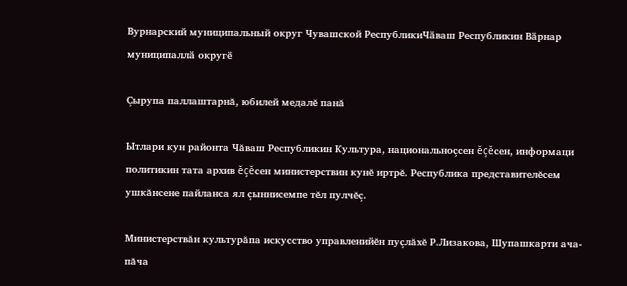Вурнарский муниципальный округ Чувашской РеспубликиЧӑваш Республикин Вӑрнар муниципаллӑ округӗ

Çырупа паллаштарнă, юбилей медалĕ панă

Ытлари кун районта Чăваш Республикин Культура, национальноçсен ĕçĕсен, информаци политикин тата архив ĕçĕсен министерствин кунĕ иртрĕ. Республика представителĕсем ушкăнсене пайланса ял çыннисемпе тĕл пулчĕç.

Министерствăн культурăпа искусство управленийĕн пуçлăхĕ Р.Лизакова, Шупашкарти ача-пăча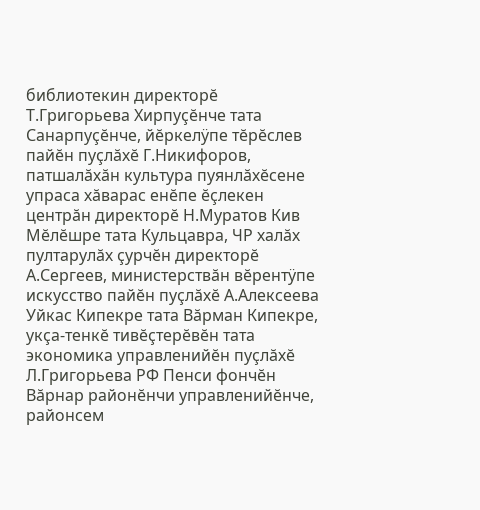библиотекин директорĕ Т.Григорьева Хирпуçĕнче тата Санарпуçĕнче, йĕркелÿпе тĕрĕслев пайĕн пуçлăхĕ Г.Никифоров, патшалăхăн культура пуянлăхĕсене упраса хăварас енĕпе ĕçлекен центрăн директорĕ Н.Муратов Кив Мĕлĕшре тата Кульцавра, ЧР халăх пултарулăх çурчĕн директорĕ А.Сергеев, министерствăн вĕрентÿпе искусство пайĕн пуçлăхĕ А.Алексеева Уйкас Кипекре тата Вăрман Кипекре, укçа-тенкĕ тивĕçтерĕвĕн тата экономика управленийĕн пуçлăхĕ Л.Григорьева РФ Пенси фончĕн Вăрнар районĕнчи управленийĕнче, районсем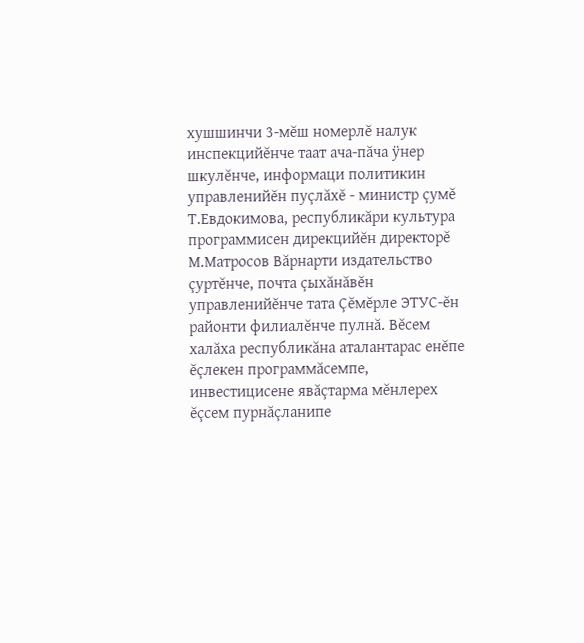хушшинчи 3-мĕш номерлĕ налук инспекцийĕнче таат ача-пăча ÿнер шкулĕнче, информаци политикин управленийĕн пуçлăхĕ - министр çумĕ Т.Евдокимова, республикăри культура программисен дирекцийĕн директорĕ М.Матросов Вăрнарти издательство çуртĕнче, почта çыхăнăвĕн управленийĕнче тата Çĕмĕрле ЭТУС-ĕн районти филиалĕнче пулнă. Вĕсем халăха республикăна аталантарас енĕпе ĕçлекен программăсемпе, инвестицисене явăçтарма мĕнлерех ĕçсем пурнăçланипе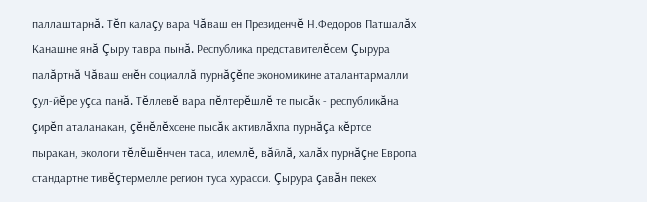паллаштарнă. Тĕп калаçу вара Чăваш ен Президенчĕ Н.Федоров Патшалăх Канашне янă Çыру тавра пынă. Республика представителĕсем Çырура палăртнă Чăваш енĕн социаллă пурнăçĕпе экономикине аталантармалли çул-йĕре уçса панă. Тĕллевĕ вара пĕлтерĕшлĕ те пысăк - республикăна çирĕп аталанакан, çĕнĕлĕхсене пысăк активлăхпа пурнăçа кĕртсе пыракан, экологи тĕлĕшĕнчен таса, илемлĕ, вăйлă, халăх пурнăçне Европа стандартне тивĕçтермелле регион туса хурасси. Çырура çавăн пекех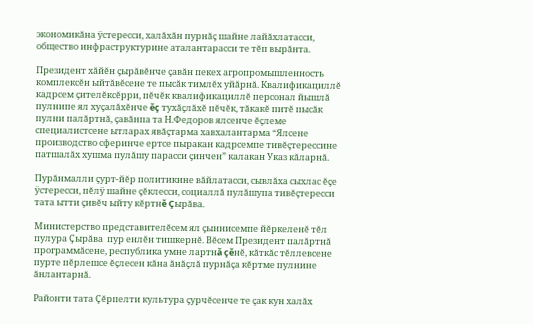экономикăна ÿстересси, халăхăн пурнăç шайне лайăхлатасси, общество инфраструктурине аталантарасси те тĕп вырăнта.

Президент хăйĕн çырăвĕнче çавăн пекех агропромышленность комплексĕн ыйтăвĕсене те пысăк тимлĕх уйăрнă. Квалификациллĕ кадрсем çителĕксĕрри, пĕчĕк квалификациллĕ персонал йышлă пулнипе ял хуçалăхĕнче ĕç тухăçлăхĕ пĕчĕк, тăкакĕ питĕ пысăк пулни палăртнă, çавăнпа та Н.Федоров ялсенче ĕçлеме специалистсене ытларах явăçтарма хавхалантарма “Ялсене производство сферинче ертсе пыракан кадрсемпе тивĕçтерессине патшалăх хушма пулăшу парасси çинчен” калакан Указ кăларнă.

Пурăнмалли çурт-йĕр политикине вăйлатасси, сывлăха сыхлас ĕçе ÿстересси, пĕлÿ шайне çĕклесси, социаллă пулăшупа тивĕçтересси тата ытти çивĕч ыйту кĕртнĕ Çырăва.

Министерство представителĕсем ял çыннисемпе йĕркеленĕ тĕл пулура Çырăва  пур енлĕн тишкернĕ. Вĕсем Президент палăртнă программăсене, республика умне лартнă çĕнĕ, кăткăс тĕллевсене пурте пĕрлешсе ĕçлесен кăна ăнăçлă пурнăçа кĕртме пулнине ăнлантарнă.

Районти тата Çĕрпелти культура çурчĕсенче те çак кун халăх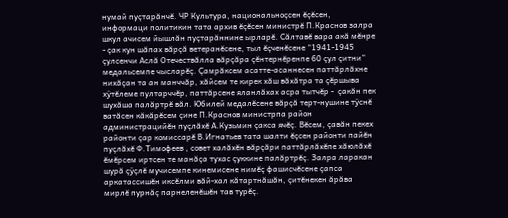нумай пуçтарăнчĕ. ЧР Культура, национальноçсен ĕçĕсен, информаци политикин тата архив ĕçĕсен министрĕ П.Краснов залра шкул ачисем йышлăн пуçтарăннине ырларĕ. Сăлтавĕ вара акă мĕнре - çак кун шăпах вăрçă ветеранĕсене, тыл ĕçченĕсене “1941-1945 çулсенчи Аслă Отечествăлла вăрçăра çĕнтернĕренпе 60 çул çитни” медальсемпе чысларĕç. Çамрăксем асатте-асаннесен паттăрлăхне нихăçан та ан манччăр, хăйсем те кирек хăш вăхăтра та çĕршыва хÿтĕлеме пултарччĕр, паттăрсене яланлăхах асра тытчĕр -  çакăн пек шухăша палăртрĕ вăл. Юбилей медалĕсене вăрçă терт-нушине тÿснĕ ватăсен кăкăрĕсем çине П.Краснов министрпа район администрацийĕн пуçлăхĕ А.Кузьмин çакса ячĕç. Вĕсем, çавăн пекех районти çар комиссарĕ В.Игнатьев тата шалти ĕçсен районти пайĕн пуçлăхĕ Ф.Тимофеев , совет халăхĕн вăрçăри паттăрлăхĕпе хăюлăхĕ ĕмĕрсем иртсен те манăçа тухас çуккине палăртрĕç. Залра ларакан шурă çÿçлĕ мучисемпе кинемисене нимĕç фашисчĕсене çапса аркатассишĕн иксĕлми вăй-хал кăтартнăшăн, çитĕнекен ăрăва мирлĕ пурнăç парнеленĕшĕн тав турĕç.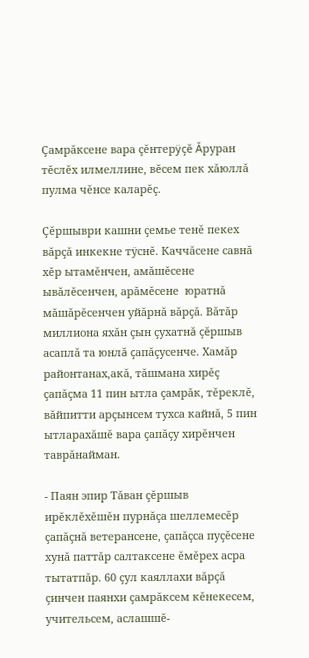Çамрăксене вара çĕнтерÿçĕ Ăруран тĕслĕх илмеллине, вĕсем пек хăюллă пулма чĕнсе каларĕç.

Çĕршыври кашни çемье тенĕ пекех вăрçă инкекне тÿснĕ. Каччăсене савнă хĕр ытамĕнчен, амăшĕсене ывăлĕсенчен, арăмĕсене  юратнă мăшăрĕсенчен уйăрнă вăрçă. Вăтăр миллиона яхăн çын çухатнă çĕршыв асаплă та юнлă çапăçусенче. Хамăр районтанах,акă, тăшмана хирĕç çапăçма 11 пин ытла çамрăк, тĕреклĕ, вăйпитти арçынсем тухса кайнă, 5 пин ытларахăшĕ вара çапăçу хирĕнчен таврăнайман.

- Паян эпир Тăван çĕршыв ирĕклĕхĕшĕн пурнăçа шеллемесĕр çапăçнă ветерансене, çапăçса пуçĕсене хунă паттăр салтаксене ĕмĕрех асра тытатпăр. 60 çул каяллахи вăрçă çинчен паянхи çамрăксем кĕнекесем, учительсем, аслашшĕ-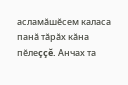асламăшĕсем каласа панă тăрăх кăна пĕлеççĕ. Анчах та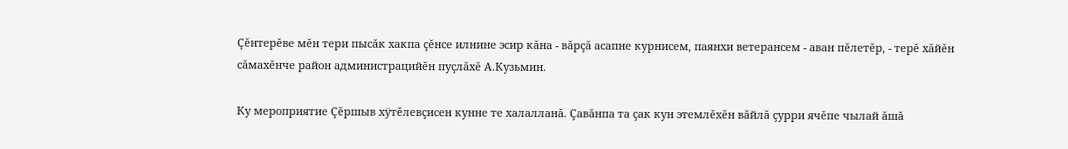Çĕнтерĕве мĕн тери пысăк хакпа çĕнсе илнине эсир кăна - вăрçă асапне курнисем, паянхи ветерансем - аван пĕлетĕр, - терĕ хăйĕн сăмахĕнче район администрацийĕн пуçлăхĕ А.Кузьмин.

Ку мероприятие Çĕршыв хÿтĕлевçисен кунне те халалланă. Çавăнпа та çак кун этемлĕхĕн вăйлă çурри ячĕпе чылай ăшă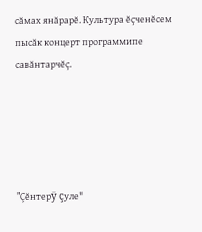сăмах янăрарĕ. Культура ĕçченĕсем пысăк концерт программипе савăнтарчĕç.





"Çĕнтерÿ çуле"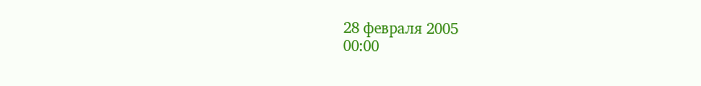28 февраля 2005
00:00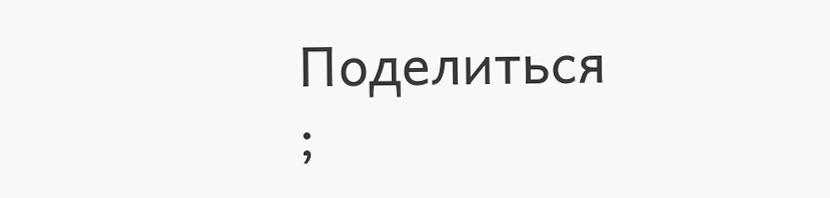Поделиться
;